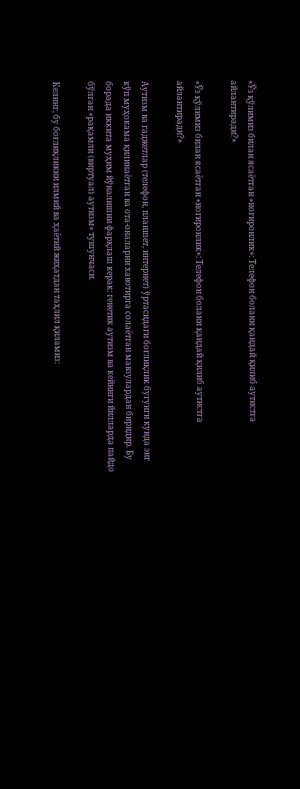«Ўз қўлимиз билан ясаётган «ногиронлик»: Телефон болани қандай қилиб аутистга айлантиради?»

«Ўз қўлимиз билан ясаётган «ногиронлик»: Телефон болани қандай қилиб аутистга айлантиради?»

Аутизм ва гаджетлар (телефон, планшет, интернет) ўртасидаги боғлиқлик бугунги кунда энг кўп муҳокама қилинаётган ва ота-оналарни хавотирга солаётган мавзулардан биридир. Бу борада иккита муҳим йўналишни фарқлаш керак: генетик аутизм ва кейинги йилларда пайдо бўлган «рақамли (виртуал) аутизм» тушунчаси.

Келинг, бу боғлиқликни илмий ва ҳаётий жиҳатдан таҳлил қиламиз: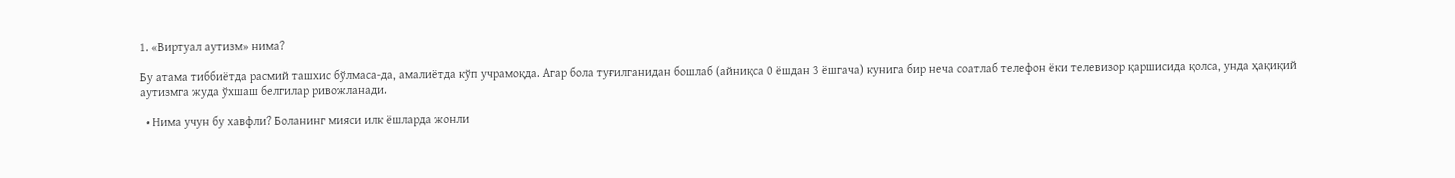1. «Виртуал аутизм» нима?

Бу атама тиббиётда расмий ташхис бўлмаса-да, амалиётда кўп учрамоқда. Агар бола туғилганидан бошлаб (айниқса 0 ёшдан 3 ёшгача) кунига бир неча соатлаб телефон ёки телевизор қаршисида қолса, унда ҳақиқий аутизмга жуда ўхшаш белгилар ривожланади.

  • Нима учун бу хавфли? Боланинг мияси илк ёшларда жонли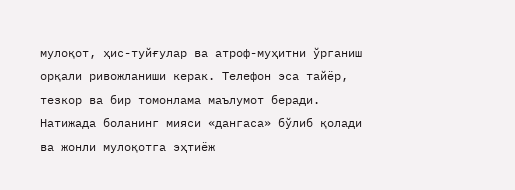мулоқот, ҳис-туйғулар ва атроф-муҳитни ўрганиш орқали ривожланиши керак. Телефон эса тайёр, тезкор ва бир томонлама маълумот беради. Натижада боланинг мияси «дангаса» бўлиб қолади ва жонли мулоқотга эҳтиёж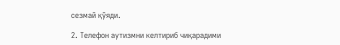сезмай қўяди.

2. Телефон аутизмни келтириб чиқарадими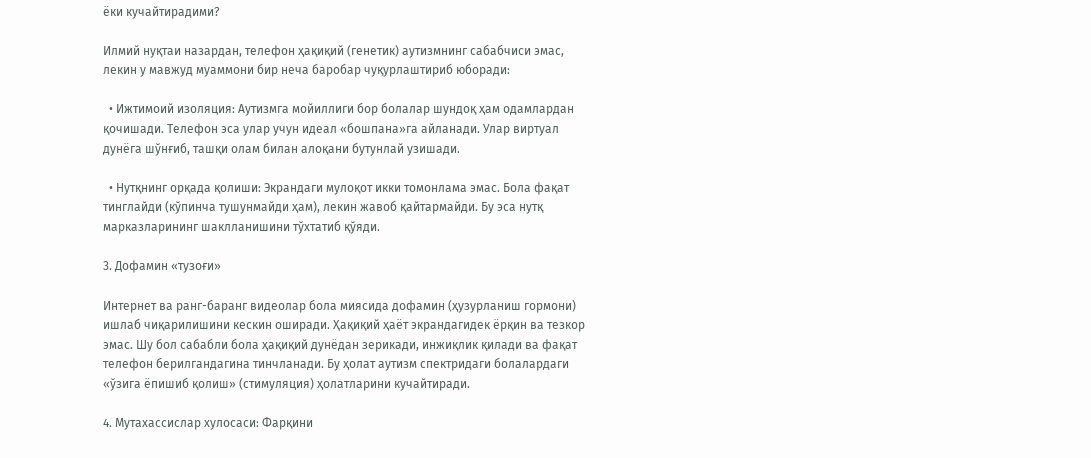ёки кучайтирадими?

Илмий нуқтаи назардан, телефон ҳақиқий (генетик) аутизмнинг сабабчиси эмас, лекин у мавжуд муаммони бир неча баробар чуқурлаштириб юборади:

  • Ижтимоий изоляция: Аутизмга мойиллиги бор болалар шундоқ ҳам одамлардан қочишади. Телефон эса улар учун идеал «бошпана»га айланади. Улар виртуал дунёга шўнғиб, ташқи олам билан алоқани бутунлай узишади.

  • Нутқнинг орқада қолиши: Экрандаги мулоқот икки томонлама эмас. Бола фақат тинглайди (кўпинча тушунмайди ҳам), лекин жавоб қайтармайди. Бу эса нутқ марказларининг шаклланишини тўхтатиб қўяди.

3. Дофамин «тузоғи»

Интернет ва ранг-баранг видеолар бола миясида дофамин (ҳузурланиш гормони) ишлаб чиқарилишини кескин оширади. Ҳақиқий ҳаёт экрандагидек ёрқин ва тезкор эмас. Шу бол сабабли бола ҳақиқий дунёдан зерикади, инжиқлик қилади ва фақат телефон берилгандагина тинчланади. Бу ҳолат аутизм спектридаги болалардаги «ўзига ёпишиб қолиш» (стимуляция) ҳолатларини кучайтиради.

4. Мутахассислар хулосаси: Фарқини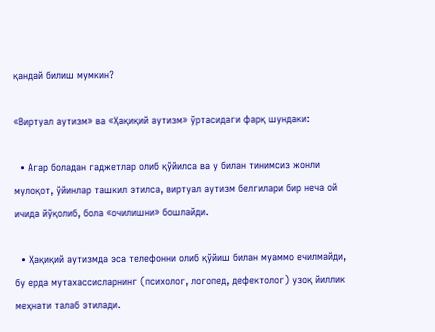қандай билиш мумкин?

«Виртуал аутизм» ва «Ҳақиқий аутизм» ўртасидаги фарқ шундаки:

  • Агар боладан гаджетлар олиб қўйилса ва у билан тинимсиз жонли мулоқот, ўйинлар ташкил этилса, виртуал аутизм белгилари бир неча ой ичида йўқолиб, бола «очилишни» бошлайди.

  • Ҳақиқий аутизмда эса телефонни олиб қўйиш билан муаммо ечилмайди, бу ерда мутахассисларнинг (психолог, логопед, дефектолог) узоқ йиллик меҳнати талаб этилади.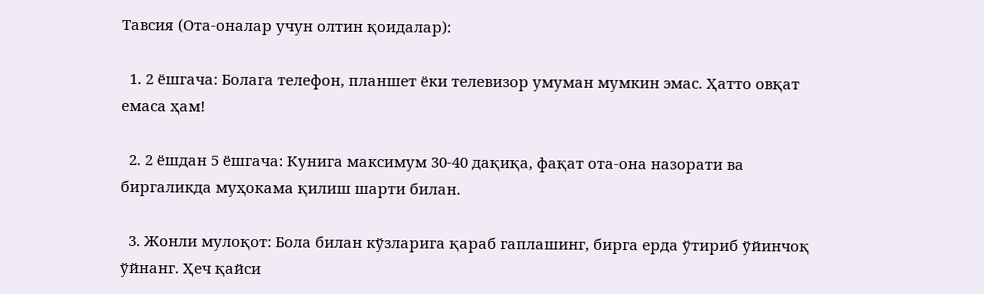Тавсия (Ота-оналар учун олтин қоидалар):

  1. 2 ёшгача: Болага телефон, планшет ёки телевизор умуман мумкин эмас. Ҳатто овқат емаса ҳам!

  2. 2 ёшдан 5 ёшгача: Кунига максимум 30-40 дақиқа, фақат ота-она назорати ва биргаликда муҳокама қилиш шарти билан.

  3. Жонли мулоқот: Бола билан кўзларига қараб гаплашинг, бирга ерда ўтириб ўйинчоқ ўйнанг. Ҳеч қайси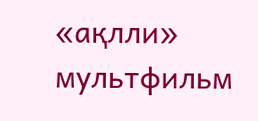«ақлли» мультфильм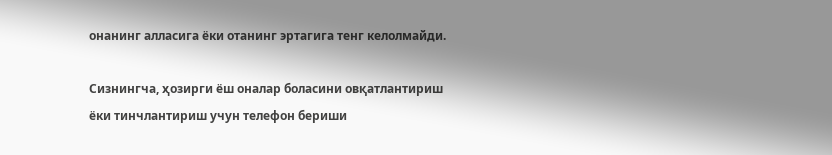онанинг алласига ёки отанинг эртагига тенг келолмайди.

Сизнингча, ҳозирги ёш оналар боласини овқатлантириш ёки тинчлантириш учун телефон бериши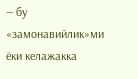— бу «замонавийлик»ми ёки келажакка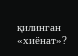қилинган «хиёнат»?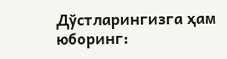Дўстларингизга ҳам юборинг: